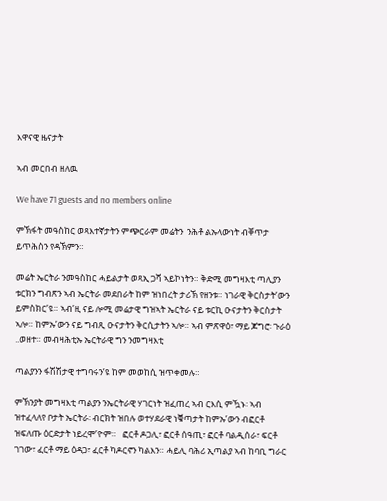እዋናዊ ዜናታት

ኣብ መርበብ ዘለዉ

We have 71 guests and no members online

ምኽፋት መዓስከር ወጻእተኛታትን ምጭርራም መሬትን  ንሕቶ ልኡላውነት ብቐጥታ ይጥሕስን የዳኽምን።

መሬት ኤርትራ ንመዓስከር ሓይልታት ወጻኢ ጋሻ ኣይኮነትን። ቅድሚ መግዛእቲ ጣሊያን ቱርክን ግብጽን ኣብ ኤርትራ መደበራት ከም ዝነበረት ታሪኽ የዘንቱ። ነገራዊ ቅርስታት’ውን ይምስክር’ዩ። ኣብ’ዚ ናይ ሎሚ መሬታዊ ግዝኣት ኤርትራ ናይ ቱርኪ ዑናታትን ቅርስታት ኣሎ። ከምኡ’ውን ናይ ግብጺ ዑናታትን ቅርሲታትን ኣሎ። ኣብ ምጽዋዕ፣ ማይ ጆግሮ፡ ጉራዕ ..ወዘተ። መብዛሕቲኡ ኤርትራዊ ግን ንመግዛእቲ

ጣልያንን ፋሽሽታዊ ተግባሩን’ዩ ከም መወከሲ ዝጥቀመሉ።

ምኽንያት መግዛእቲ ጣልያን ንኤርትራዊ ሃገርነት ዝፈጠረ ኣብ ርእሲ ምዃኑ፡ ኣብ ዝተፈላለየ ቦታት ኤርትራ፡ ብርክት ዝበሉ ወተሃደራዊ ነቑጣታት ከምኡ’ውን ብፎርቶ ዝፍለጡ ዕርድታት ነይረሞ’ዮም።   ፎርቶ ዶጋሊ፣ ፎርቶ ሰዓጢ፣ ፎርቶ ባልዲሰራ፣ ፍርቶ ገገው፣ ፈርቶ ማይ ዕዳጋ፣ ፈርቶ ካዶርኖን ካልእን። ሓይሊ ባሕሪ ኢጣልያ ኣብ ከባቢ ግራር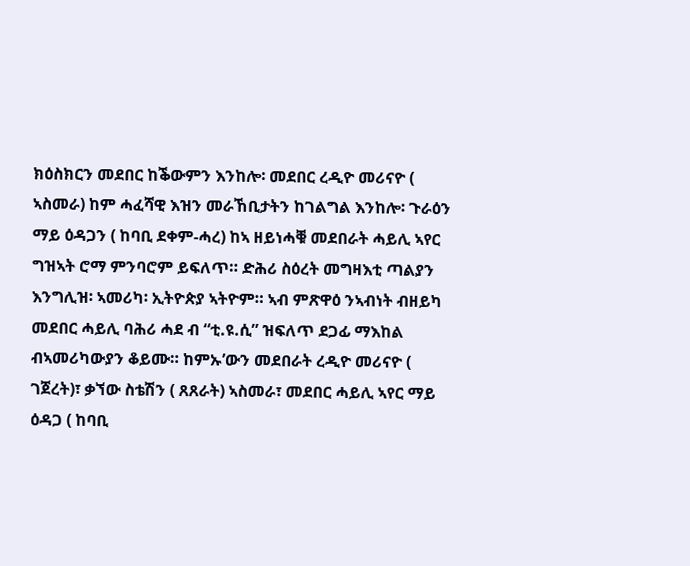ክዕስክርን መደበር ከቕውምን እንከሎ፡ መደበር ረዲዮ መሪናዮ ( ኣስመራ) ከም ሓፈሻዊ እዝን መራኸቢታትን ከገልግል እንከሎ፡ ጉራዕን ማይ ዕዳጋን ( ከባቢ ደቀም-ሓረ) ከኣ ዘይነሓቑ መደበራት ሓይሊ ኣየር ግዝኣት ሮማ ምንባሮም ይፍለጥ። ድሕሪ ስዕረት መግዛእቲ ጣልያን እንግሊዝ፡ ኣመሪካ፡ ኢትዮጵያ ኣትዮም። ኣብ ምጽዋዕ ንኣብነት ብዘይካ መደበር ሓይሊ ባሕሪ ሓደ ብ “ቲ.ዩ.ሲ” ዝፍለጥ ደጋፊ ማእከል ብኣመሪካውያን ቆይሙ። ከምኡ’ውን መደበራት ረዲዮ መሪናዮ ( ገጀረት)፣ ቃኘው ስቴሽን ( ጸጸራት) ኣስመራ፣ መደበር ሓይሊ ኣየር ማይ ዕዳጋ ( ከባቢ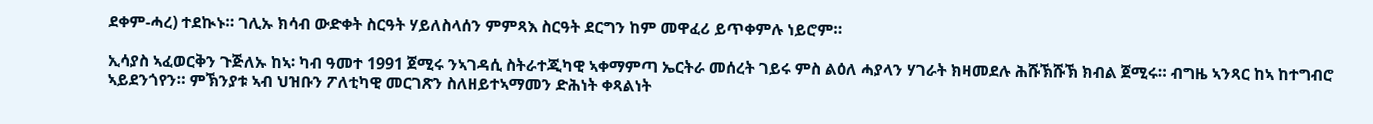ደቀም-ሓረ) ተደኲኑ። ገሊኡ ክሳብ ውድቀት ስርዓት ሃይለስላሰን ምምጻእ ስርዓት ደርግን ከም መዋፈሪ ይጥቀምሉ ነይሮም።

ኢሳያስ ኣፈወርቅን ጉጅለኡ ከኣ፡ ካብ ዓመተ 1991 ጀሚሩ ንኣገዳሲ ስትራተጂካዊ ኣቀማምጣ ኤርትራ መሰረት ገይሩ ምስ ልዕለ ሓያላን ሃገራት ክዛመደሉ ሕሹኽሹኽ ክብል ጀሚሩ። ብግዜ ኣንጻር ከኣ ከተግብሮ ኣይደንጎየን። ምኽንያቱ ኣብ ህዝቡን ፖለቲካዊ መርገጽን ስለዘይተኣማመን ድሕነት ቀጻልነት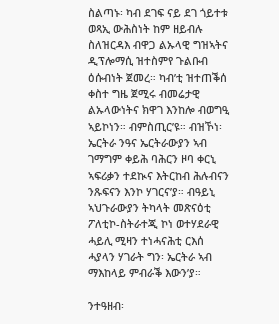ስልጣኑ፡ ካብ ደገፍ ናይ ደገ ጎይተቱ ወጻኢ ውሕስነት ከም ዘይብሉ ስለዝርዳእ ብዋጋ ልኡላዊ ግዝኣትና ዲፕሎማሲ ዝተስምየ ጉልቡብ ዕሱብነት ጀመረ። ካብ’ቲ ዝተጠቕሰ ቀስተ ግዜ ጀሚሩ ብመሬታዊ ልኡላውነትና ክዋገ እንከሎ ብወግዒ ኣይኮነን። ብምስጢር’ዩ። ብዝኾነ፡ ኤርትራ ንዓና ኤርትራውያን ኣብ ገማግም ቀይሕ ባሕርን ዞባ ቀርኒ ኣፍሪቃን ተደኲና እትርከብ ሕሉብናን ንጹፍናን እንኮ ሃገርና’ያ። ብዓይኒ ኣህጉራውያን ትካላት መጽናዕቲ ፖለቲኮ-ስትራተጂ ኮነ ወተሃደራዊ ሓይሊ ሚዛን ተነሓናሕቲ ርእሰ ሓያላን ሃገራት ግን፡ ኤርትራ ኣብ ማእከላይ ምብራቕ እውን’ያ።

ንተዓዘብ፡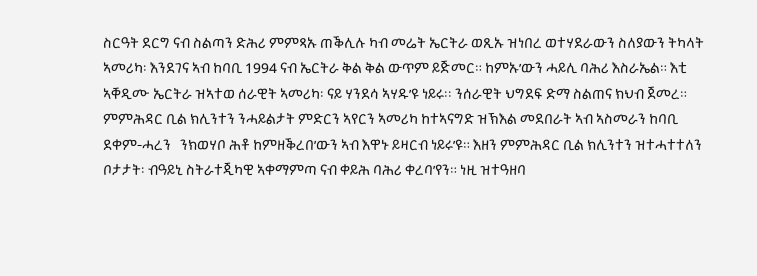ስርዓት ደርግ ናብ ስልጣን ድሕሪ ምምጻኡ ጠቕሊሉ ካብ መሬት ኤርትራ ወጺኡ ዝነበረ ወተሃደራውን ስለያውን ትካላት ኣመሪካ፡ እንደገና ኣብ ከባቢ 1994 ናብ ኤርትራ ቅል ቅል ውጥም ይጅመር። ከምኡ’ውን ሓይሊ ባሕሪ እስራኤል። እቲ ኣቐዲሙ ኤርትራ ዝኣተወ ሰራዊት ኣመሪካ፡ ናይ ሃንደሳ ኣሃዱ’ዩ ነይሩ፡፡ ንሰራዊት ህግደፍ ድማ ስልጠና ክህብ ጀመረ። ምምሕዳር ቢል ክሊንተን ንሓይልታት ምድርን ኣየርን ኣመሪካ ከተኣናግድ ዝኽእል መደበራት ኣብ ኣስመራን ከባቢ ደቀም-ሓረን   ንክወሃቦ ሕቶ ከምዘቕረበ’ውን ኣብ እዋኑ ይዛርብ ነይሩ’ዩ። እዘን ምምሕዳር ቢል ክሊንተን ዝተሓተተለን ቦታታት፡ ብዓይኒ ስትራተጂካዊ ኣቀማምጣ ናብ ቀይሕ ባሕሪ ቀረባ’የን። ነዚ ዝተዓዘባ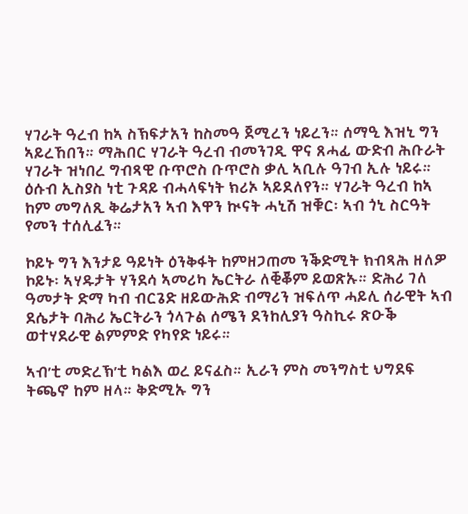ሃገራት ዓረብ ከኣ ስኽፍታአን ከስመዓ ጀሚረን ነይረን። ሰማዒ እዝኒ ግን ኣይረኸበን። ማሕበር ሃገራት ዓረብ ብመንገዲ ዋና ጸሓፊ ውድብ ሕቡራት ሃገራት ዝነበረ ግብጻዊ ቡጥሮስ ቡጥሮስ ቃሊ ኣቢሉ ዓገብ ኢሉ ነይሩ። ዕሱብ ኢስያስ ነቲ ጉዳይ ብሓላፍነት ክሪኦ ኣይደለየን። ሃገራት ዓረብ ከኣ ከም መግለጺ ቅሬታአን ኣብ እዋን ኲናት ሓኒሽ ዝቑር፡ ኣብ ጎኒ ስርዓት የመን ተሰሊፈን።

ኮይኑ ግን እንታይ ዓይነት ዕንቅፋት ከምዘጋጠመ ንቕድሚት ክብጻሕ ዘለዎ ኮይኑ፡ ኣሃዱታት ሃንደሳ ኣመሪካ ኤርትራ ለቒቖም ይወጽኡ። ድሕሪ ገለ ዓመታት ድማ ካብ ብርጌድ ዘይውሕድ ብማሪን ዝፍለጥ ሓይሊ ሰራዊት ኣብ ደሴታት ባሕሪ ኤርትራን ጎላጉል ሰሜን ደንከሊያን ዓስኪሩ ጽዑቕ ወተሃደራዊ ልምምድ የካየድ ነይሩ።

ኣብ’ቲ መድረኽ’ቲ ካልእ ወረ ይናፈስ። ኢራን ምስ መንግስቲ ህግደፍ ትጫኖ ከም ዘላ። ቅድሚኡ ግን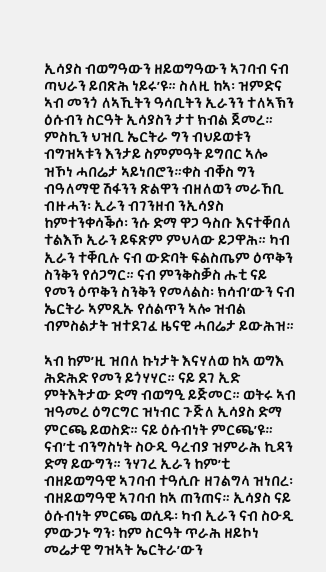ኢሳያስ ብወግዓውን ዘይወግዓውን ኣገባብ ናብ ጣህራን ይበጽሕ ነይሩ’ዩ። ስለዚ ከኣ፡ ዝምድና ኣብ መንጎ ለኣኺትን ዓሳቢትን ኢራንን ተለኣኽን ዕሱብን ስርዓት ኢሳያስን ታተ ክብል ጀመረ። ምስኪን ህዝቢ ኤርትራ ግን ብህይወቱን ብግዝኣቱን እንታይ ስምምዓት ይግበር ኣሎ ዝኾነ ሓበሬታ ኣይነበሮን።ቀስ ብቐስ ግን ብዓለማዊ ሽፋንን ጽልዋን ብዘለወን መራኸቢ ብዙሓን፡ ኢራን ብገንዘብ ንኢሳያስ ከምተንቀሳቕሶ፡ ንሱ ድማ ዋጋ ዓስቡ እናተቐበለ ተልእኾ ኢራን ይፍጽም ምህላው ይጋዋሕ። ካብ ኢራን ተቐቢሉ ናብ ውድባት ፍልስጤም ዕጥቅን ስንቅን የሰጋግር። ናብ ምንቅስቓስ ሑቲ ናይ የመን ዕጥቅን ስንቅን የመላልስ፡ ክሳብ’ውን ናብ ኤርትራ ኣምጺኡ የሰልጥን ኣሎ ዝብል ብምስልታት ዝተደገፈ ዜናዊ ሓበሬታ ይውሕዝ።

ኣብ ከም’ዚ ዝበለ ኩነታት እናሃለወ ከኣ ወግእ ሕድሕድ የመን ይጎሃሃር። ናይ ደገ ኢድ ምትእትታው ድማ ብወግዒ ይጅመር። ወትሩ ኣብ ዝዓመረ ዕግርግር ዝነብር ጉጅለ ኢሳያስ ድማ ምርጫ ይወስድ። ናይ ዕሱብነት ምርጫ’ዩ። ናብ’ቲ ብንግስነት ስዑዲ ዓረብያ ዝምራሕ ኪዳን ድማ ይውግን። ንሃገረ ኢራን ከም’ቲ ብዘይወግዓዊ ኣገባብ ተዓሲቡ ዘገልግላ ዝነበረ፡ ብዘይወግዓዊ ኣገባብ ከኣ ጠንጠና። ኢሳያስ ናይ ዕሱብነት ምርጫ ወሲዱ፡ ካብ ኢራን ናብ ስዑዲ ምውጋኑ ግን፡ ከም ስርዓት ጥራሕ ዘይኮነ መሬታዊ ግዝኣት ኤርትራ’ውን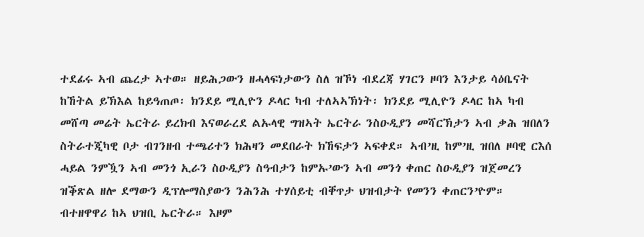ተደፊሩ ኣብ ጨረታ ኣተወ። ዘይሕጋውን ዘሓላፍነታውን ስለ ዝኾነ ብደረጃ ሃገርን ዞባን እንታይ ሳዕቤናት ከኸትል ይኽእል ከይዓጠጦ፡ ክንደይ ሚሊዮን ዶላር ካብ ተለኣኣኽነት፡ ክንደይ ሚሊዮን ዶላር ከኣ ካብ መሸጣ መሬት ኤርትራ ይረክብ እናወራረደ ልኡላዊ ግዝኣት ኤርትራ ንስዑዲያን መሻርኽታን ኣብ ቃሕ ዝበለን ስትራተጂካዊ ቦታ ብገንዘብ ተጫሪተን ክሕዛን መደበራት ክኸፍታን ኣፍቀደ። ኣብ’ዚ ከም’ዚ ዝበለ ዞባዊ ርእሰ ሓይል ንምዃን ኣብ መንጎ ኢራን ስዑዲያን ስዓብታን ከምኡ’ውን ኣብ መንጎ ቀጠር ስዑዲያን ዝጀመረን ዝቕጽል ዘሎ ደማውን ዲፕሎማስያውን ንሕንሕ ተሃሰይቲ ብቐጥታ ህዝብታት የመንን ቀጠርን’ዮም። ብተዘዋዋሪ ከኣ ህዝቢ ኤርትራ። እዞም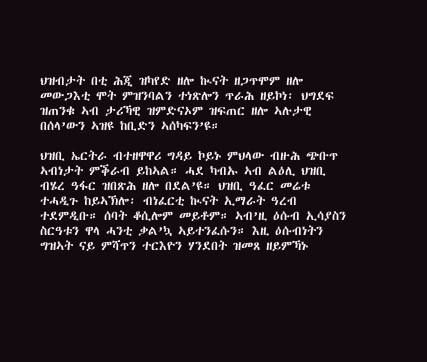ህዝብታት በቲ ሕጂ ዝካየድ ዘሎ ኲናት ዘጋጥሞም ዘሎ መውጋእቲ ሞት ምዝንባልን ተነጽሎን ጥራሕ ዘይኮነ፡ ህግደፍ ዝጠንቁ ኣብ ታሪኻዊ ዝምድናኦም ዝፍጠር ዘሎ ኣሉታዊ በሰላ’ውን ኣዝዩ ከቢድን ኣሰካፍን’ዩ።

ህዝቢ ኤርትራ ብተዘዋዋሪ ግዳይ ኮይኑ ምህላው ብዙሕ ጭቡጥ ኣብነታት ምቕራብ ይከኣል። ሓደ ካብኡ ኣብ ልዕሊ ህዝቢ ብሄረ ዓፋር ዝበጽሕ ዘሎ በደል’ዩ። ህዝቢ ዓፈር መሬቱ ተሓዲጉ ከይኣኽሎ፡ ብነፈርቲ ኲናት ኢማራት ዓረብ ተደምዲቡ። ሰባት ቆሲሎም መይቶም። ኣብ’ዚ ዕሱብ ኢሳያስን ስርዓቱን ዋላ ሓንቲ ቃል’ኳ ኣይተንፈሱን። እዚ ዕሱብነትን ግዝኣት ናይ ምሻጥን ተርእዮን ሃንደበት ዝመጸ ዘይምኻኑ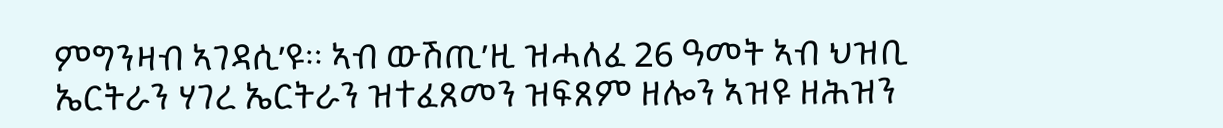ምግንዛብ ኣገዳሲ’ዩ። ኣብ ውሽጢ’ዚ ዝሓለፈ 26 ዓመት ኣብ ህዝቢ ኤርትራን ሃገረ ኤርትራን ዝተፈጸመን ዝፍጸም ዘሎን ኣዝዩ ዘሕዝን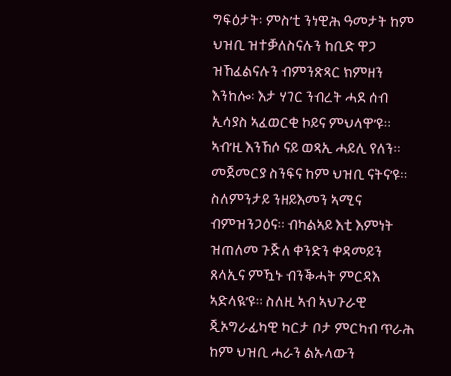ግፍዕታት፡ ምስ’ቲ ንነዊሕ ዓመታት ከም ህዝቢ ዝተቓለስናሉን ከቢድ ዋጋ ዝኸፈልናሉን ብምንጽጻር ክምዘን እንከሎ፡ እታ ሃገር ንብረት ሓደ ሰብ ኢሳያስ ኣፈወርቂ ኮይና ምህላዋ’ዩ። ኣብ’ዚ እንኸሶ ናይ ወጻኢ ሓይሊ የለን። መጀመርያ ስንፍና ከም ህዝቢ ናትና’ዩ። ስለምንታይ ንዘይእመን ኣሚና ብምዝንጋዕና። ብካልኣይ እቲ እምነት ዝጠለመ ጉጅለ ቀንድን ቀዳመይን ጸላኢና ምዃኑ ብንቕሓት ምርዳእ ኣድላዪ’ዩ። ስለዚ ኣብ ኣህጉራዊ ጂኦግራፊካዊ ካርታ ቦታ ምርካብ ጥራሕ ከም ህዝቢ ሓራን ልኡላውን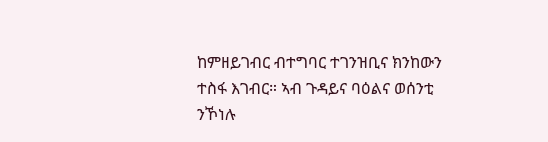ከምዘይገብር ብተግባር ተገንዝቢና ክንከውን ተስፋ እገብር። ኣብ ጉዳይና ባዕልና ወሰንቲ ንኾነሉ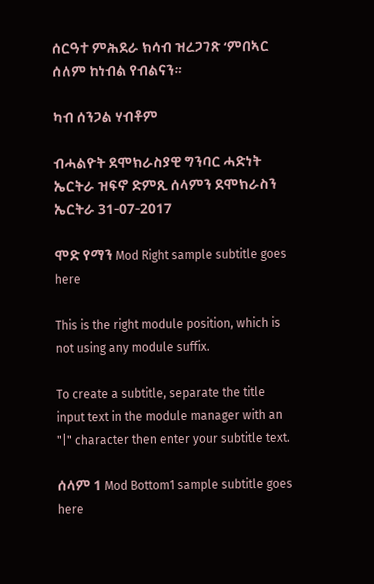ሰርዓተ ምሕደራ ክሳብ ዝረጋገጽ ‘ምበኣር ሰለም ከነብል የብልናን።

ካብ ሰንጋል ሃብቶም

ብሓልዮት ደሞክራስያዊ ግንባር ሓድነት ኤርትራ ዝፍኖ ድምጺ ሰላምን ደሞክራስን ኤርትራ 31-07-2017

ሞድ የማን Mod Right sample subtitle goes here

This is the right module position, which is not using any module suffix.

To create a subtitle, separate the title input text in the module manager with an "|" character then enter your subtitle text.

ሰላም 1 Mod Bottom1 sample subtitle goes here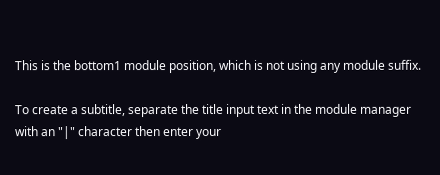This is the bottom1 module position, which is not using any module suffix.

To create a subtitle, separate the title input text in the module manager with an "|" character then enter your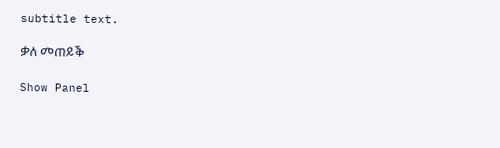subtitle text.

ቃለ መጠይቕ

Show Panel